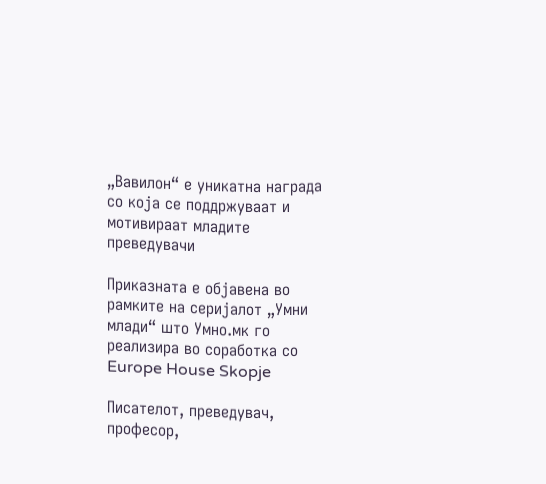„Вавилон“ е уникатна награда со која се поддржуваат и мотивираат младите преведувачи

Приказната е објавена во рамките на серијалот „Умни млади“ што Умно.мк го реализира во соработка со Europe House Skopje

Писателот, преведувач, професор,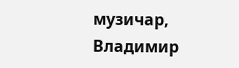музичар, Владимир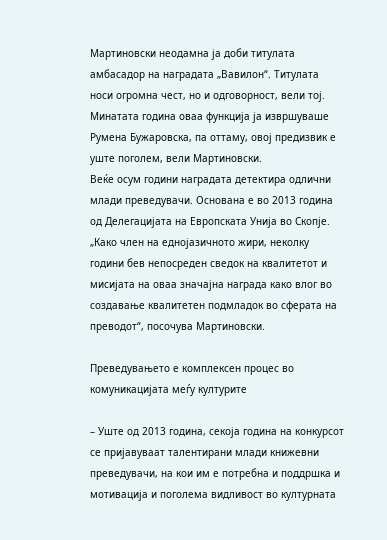Мартиновски неодамна ја доби титулата амбасадор на наградата „Вавилон“. Титулата носи огромна чест, но и одговорност, вели тој. Минатата година оваа функција ја извршуваше Румена Бужаровска, па оттаму, овој предизвик е уште поголем, вели Мартиновски.
Веќе осум години наградата детектира одлични млади преведувачи. Основана е во 2013 година од Делегацијата на Европската Унија во Скопје. „Како член на еднојазичното жири, неколку години бев непосреден сведок на квалитетот и мисијата на оваа значајна награда како влог во создавање квалитетен подмладок во сферата на преводот“, посочува Мартиновски.

Преведувањето е комплексен процес во комуникацијата меѓу културите

– Уште од 2013 година, секоја година на конкурсот се пријавуваат талентирани млади книжевни преведувачи, на кои им е потребна и поддршка и мотивација и поголема видливост во културната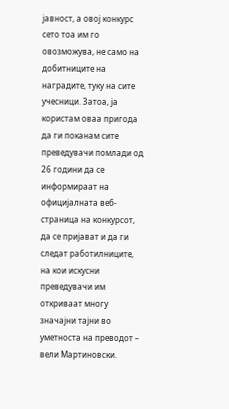јавност, а овој конкурс сето тоа им го овозможува, не само на добитниците на наградите, туку на сите учесници. Затоа, ја користам оваа пригода да ги поканам сите преведувачи помлади од 26 години да се информираат на официјалната веб-страница на конкурсот, да се пријават и да ги следат работилниците, на кои искусни преведувачи им откриваат многу значајни тајни во уметноста на преводот – вели Мартиновски.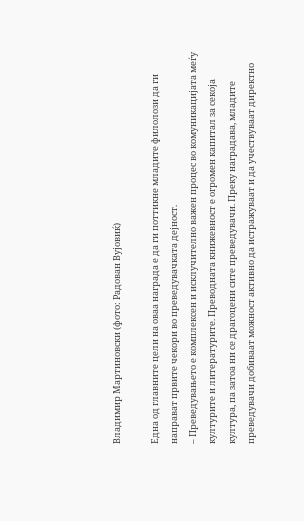Владимир Мартиновски (фото: Радован Вујовиќ)

Една од главните цели на оваа награда е да ги поттикне младите филолози да ги направат првите чекори во преведувачката дејност.
– Преведувањето е комплексен и исклучително важен процес во комуникацијата меѓу културите и литературите. Преводната книжевност е огромен капитал за секоја култура, па затоа ни се драгоцени сите преведувачи. Преку наградава, младите преведувачи добиваат можност активно да истражуваат и да учествуваат директно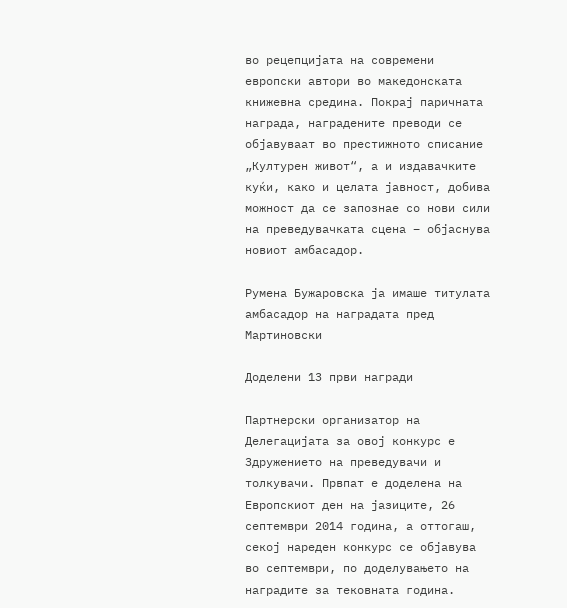во рецепцијата на современи европски автори во македонската книжевна средина. Покрај паричната награда, наградените преводи се објавуваат во престижното списание „Културен живот“, а и издавачките куќи, како и целата јавност, добива можност да се запознае со нови сили на преведувачката сцена – објаснува новиот амбасадор.

Румена Бужаровска ја имаше титулата амбасадор на наградата пред Мартиновски

Доделени 13 први награди

Партнерски организатор на Делегацијата за овој конкурс е Здружението на преведувачи и толкувачи. Првпат е доделена на Европскиот ден на јазиците, 26 септември 2014 година, а оттогаш, секој нареден конкурс се објавува во септември, по доделувањето на наградите за тековната година.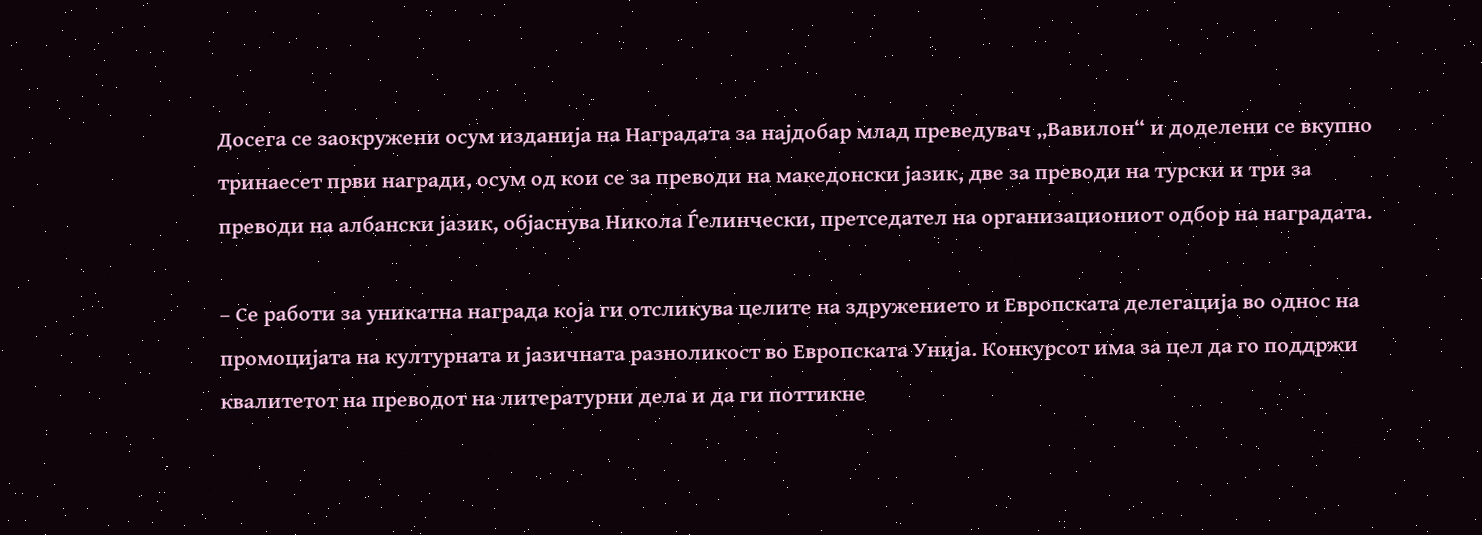Досега се заокружени осум изданија на Наградата за најдобар млад преведувач „Вавилон“ и доделени се вкупно тринаесет први награди, осум од кои се за преводи на македонски јазик, две за преводи на турски и три за преводи на албански јазик, објаснува Никола Ѓелинчески, претседател на организациониот одбор на наградата.

– Се работи за уникатна награда која ги отсликува целите на здружението и Европската делегација во однос на промоцијата на културната и јазичната разноликост во Европската Унија. Конкурсот има за цел да го поддржи квалитетот на преводот на литературни дела и да ги поттикне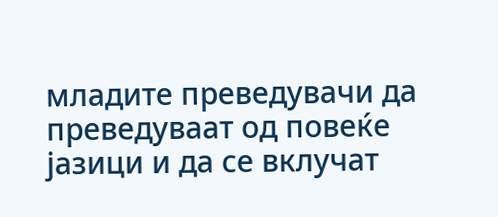младите преведувачи да преведуваат од повеќе јазици и да се вклучат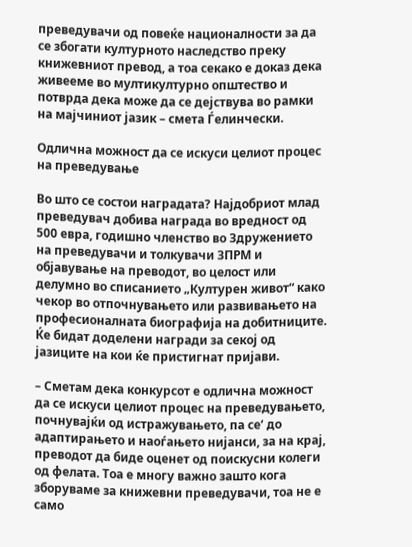преведувачи од повеќе националности за да се збогати културното наследство преку книжевниот превод, а тоа секако е доказ дека живееме во мултикултурно општество и потврда дека може да се дејствува во рамки на мајчиниот јазик – смета Ѓелинчески.

Одлична можност да се искуси целиот процес на преведување

Во што се состои наградата? Најдобриот млад преведувач добива награда во вредност од 500 евра, годишно членство во Здружението на преведувачи и толкувачи ЗПРМ и објавување на преводот, во целост или делумно во списанието „Културен живот“ како чекор во отпочнувањето или развивањето на професионалната биографија на добитниците. Ќе бидат доделени награди за секој од јазиците на кои ќе пристигнат пријави.

– Сметам дека конкурсот е одлична можност да се искуси целиот процес на преведувањето, почнувајќи од истражувањето, па се‘ до адаптирањето и наоѓањето нијанси, за на крај, преводот да биде оценет од поискусни колеги од фелата. Тоа е многу важно зашто кога зборуваме за книжевни преведувачи, тоа не е само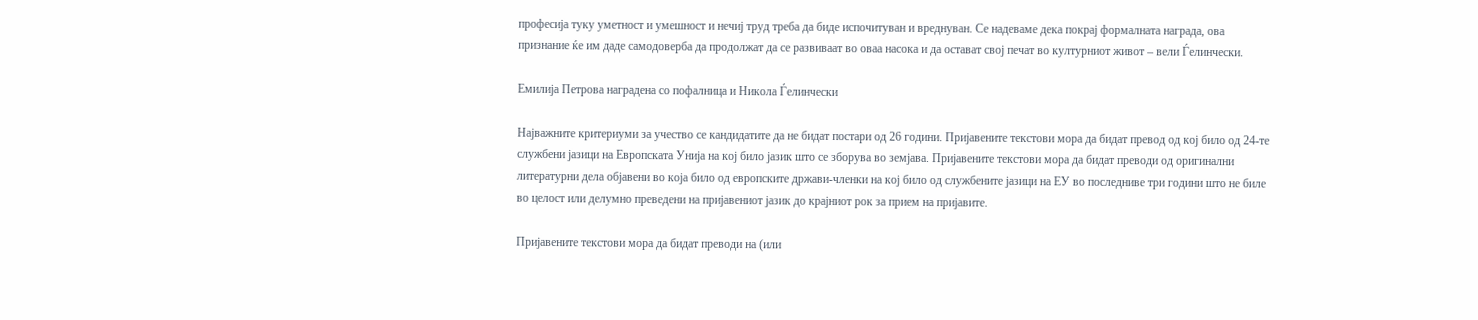професија туку уметност и умешност и нечиј труд треба да биде испочитуван и вреднуван. Се надеваме дека покрај формалната награда, ова признание ќе им даде самодоверба да продолжат да се развиваат во оваа насока и да остават свој печат во културниот живот – вели Ѓелинчески.

Емилија Петрова наградена со пофалница и Никола Ѓелинчески

Најважните критериуми за учество се кандидатите да не бидат постари од 26 години. Пријавените текстови мора да бидат превод од кој било од 24-те службени јазици на Европската Унија на кој било јазик што се зборува во земјава. Пријавените текстови мора да бидат преводи од оригинални литературни дела објавени во која било од европските држави-членки на кој било од службените јазици на ЕУ во последниве три години што не биле во целост или делумно преведени на пријавениот јазик до крајниот рок за прием на пријавите.

Пријавените текстови мора да бидат преводи на (или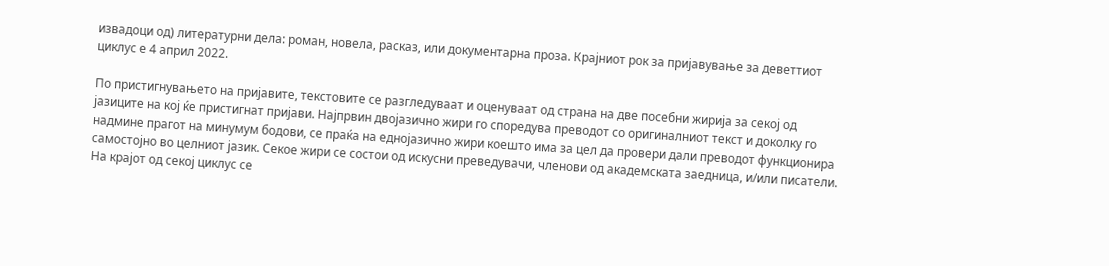извадоци од) литературни дела: роман, новела, расказ, или документарна проза. Крајниот рок за пријавување за деветтиот циклус е 4 април 2022.

По пристигнувањето на пријавите, текстовите се разгледуваат и оценуваат од страна на две посебни жирија за секој од јазиците на кој ќе пристигнат пријави. Најпрвин двојазично жири го споредува преводот со оригиналниот текст и доколку го надмине прагот на минумум бодови, се праќа на еднојазично жири коешто има за цел да провери дали преводот функционира самостојно во целниот јазик. Секое жири се состои од искусни преведувачи, членови од академската заедница, и/или писатели. На крајот од секој циклус се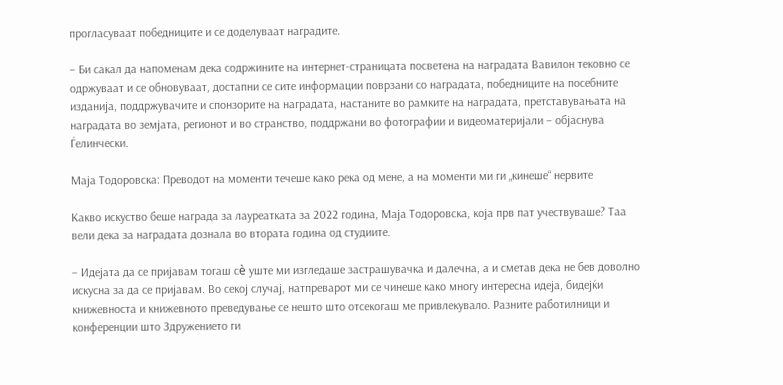прогласуваат победниците и се доделуваат наградите.

– Би сакал да напоменам дека содржините на интернет-страницата посветена на наградата Вавилон тековно се одржуваат и се обновуваат, достапни се сите информации поврзани со наградата, победниците на посебните изданија, поддржувачите и спонзорите на наградата, настаните во рамките на наградата, претставувањата на наградата во земјата, регионот и во странство, поддржани во фотографии и видеоматеријали – објаснува Ѓелинчески.

Маја Тодоровска: Преводот на моменти течеше како река од мене, а на моменти ми ги „кинеше“ нервите

Какво искуство беше награда за лауреатката за 2022 година, Маја Тодоровска, која прв пат учествуваше? Таа вели дека за наградата дознала во втората година од студиите.

– Идејата да се пријавам тогаш сè уште ми изгледаше застрашувачка и далечна, а и сметав дека не бев доволно искусна за да се пријавам. Во секој случај, натпреварот ми се чинеше како многу интересна идеја, бидејќи книжевноста и книжевното преведување се нешто што отсекогаш ме привлекувало. Разните работилници и конференции што Здружението ги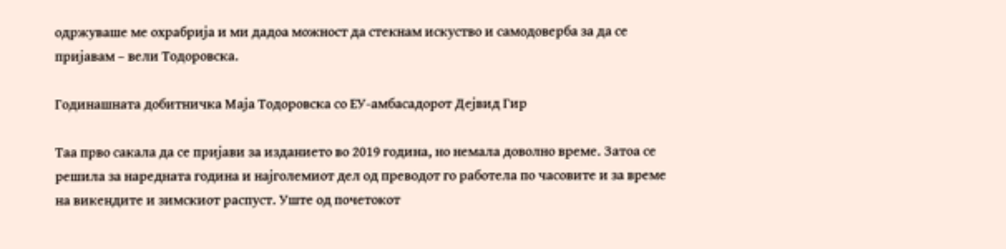одржуваше ме охрабрија и ми дадоа можност да стекнам искуство и самодоверба за да се пријавам – вели Тодоровска.

Годинашната добитничка Маја Тодоровска со ЕУ-амбасадорот Дејвид Гир

Таа прво сакала да се пријави за изданието во 2019 година, но немала доволно време. Затоа се решила за наредната година и најголемиот дел од преводот го работела по часовите и за време на викендите и зимскиот распуст. Уште од почетокот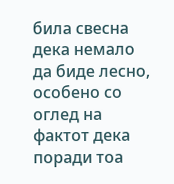била свесна дека немало да биде лесно, особено со оглед на фактот дека поради тоа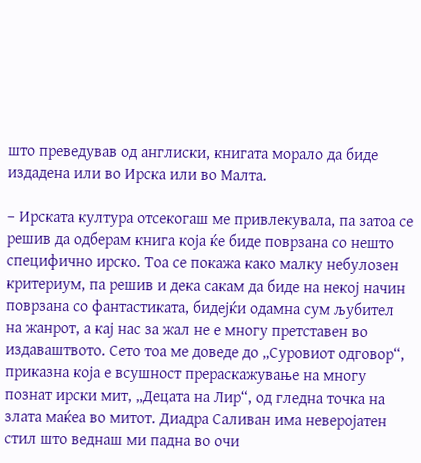што преведував од англиски, книгата морало да биде издадена или во Ирска или во Малта.

– Ирската култура отсекогаш ме привлекувала, па затоа се решив да одберам книга која ќе биде поврзана со нешто специфично ирско. Тоа се покажа како малку небулозен критериум, па решив и дека сакам да биде на некој начин поврзана со фантастиката, бидејќи одамна сум љубител на жанрот, а кај нас за жал не е многу претставен во издаваштвото. Сето тоа ме доведе до „Суровиот одговор“, приказна која е всушност прераскажување на многу познат ирски мит, „Децата на Лир“, од гледна точка на злата маќеа во митот. Диадра Саливан има неверојатен стил што веднаш ми падна во очи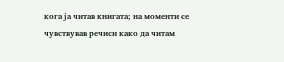кога ја читав книгата; на моменти се чувствував речиси како да читам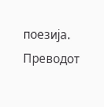поезија. Преводот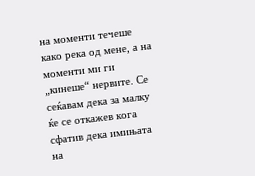на моменти течеше како река од мене, а на моменти ми ги „кинеше“ нервите. Се сеќавам дека за малку ќе се откажев кога сфатив дека имињата на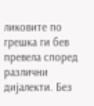ликовите по грешка ги бев превела според различни дијалекти. Без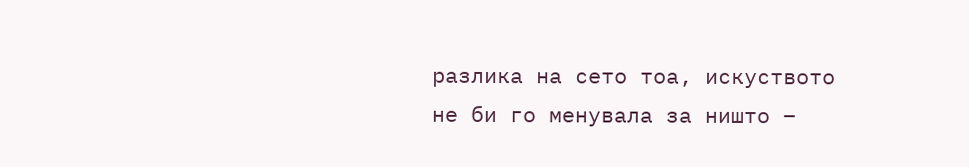разлика на сето тоа, искуството не би го менувала за ништо –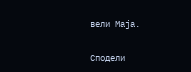вели Маја.

Сподели